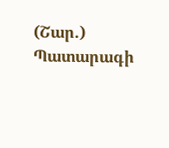(Շար.)
Պատարագի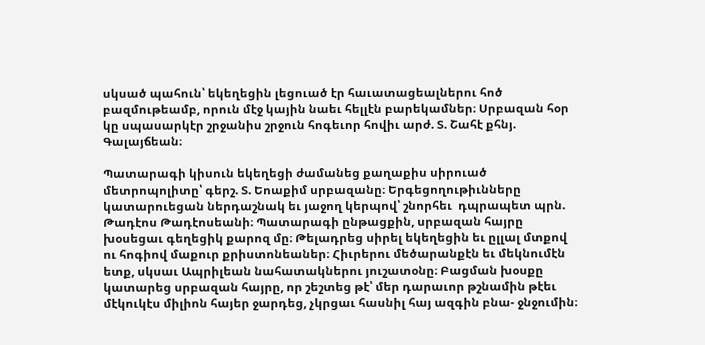սկսած պահուն՝ եկեղեցին լեցուած էր հաւատացեալներու հոծ բազմութեամբ, որուն մէջ կային նաեւ հելլէն բարեկամներ։ Սրբազան հօր կը սպասարկէր շրջանիս շրջուն հոգեւոր հովիւ արժ. Տ. Շահէ քհնյ. Գալայճեան։

Պատարագի կիսուն եկեղեցի ժամանեց քաղաքիս սիրուած մետրոպոլիտը՝ գերշ. Տ. Եոաքիմ սրբազանը։ Երգեցողութիւնները կատարուեցան ներդաշնակ եւ յաջող կերպով՝ շնորհեւ  դպրապետ պրն. Թադէոս Թադէոսեանի։ Պատարագի ընթացքին, սրբազան հայրը խօսեցաւ գեղեցիկ քարոզ մը։ Թելադրեց սիրել եկեղեցին եւ ըլլալ մտքով ու հոգիով մաքուր քրիստոնեաներ։ Հիւրերու մեծարանքէն եւ մեկնումէն ետք, սկսաւ Ապրիլեան նահատակներու յուշատօնը։ Բացման խօսքը կատարեց սրբազան հայրը, որ շեշտեց թէ՝ մեր դարաւոր թշնամին թէեւ մէկուկէս միլիոն հայեր ջարդեց, չկրցաւ հասնիլ հայ ազգին բնա- ջնջումին։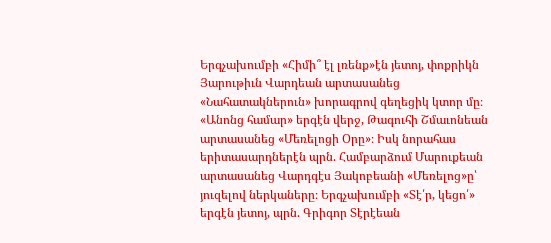Երգչախումբի «Հիմի՞ էլ լռենք»էն յետոյ, փոքրիկն Յարութիւն Վարդեան արտասանեց «Նահատակներուն» խորագրով գեղեցիկ կտոր մը։ «Անոնց համար» երգէն վերջ, Թագուհի Շմաւոնեան արտասանեց «Մեռելոցի Օրը»։ Իսկ նորահաս երիտասարդներէն պրն. Համբարձում Մարուքեան արտասանեց Վարդգէս Յակոբեանի «Մեռելոց»ը՝ յուզելով ներկաները։ Երգչախումբի «Տէ՛ր, կեցո՛» երգէն յետոյ, պրն. Գրիգոր Տէրէեան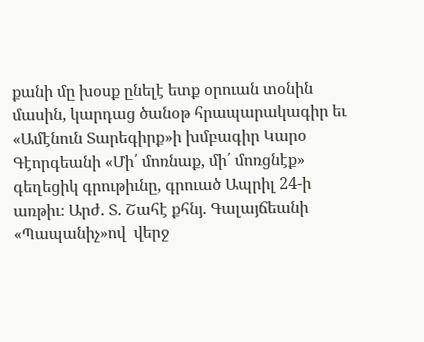քանի մը խօսք ընելէ ետք օրուան տօնին մասին, կարդաց ծանօթ հրապարակագիր եւ «Ամէնուն Տարեգիրք»ի խմբագիր Կարօ Գէորգեանի «Մի՛ մոռնաք, մի՛ մոռցնէք» գեղեցիկ գրութիւնը, գրուած Ապրիլ 24-ի առթիւ։ Արժ. Տ. Շահէ քհնյ. Գալայճեանի «Պապանիչ»ով  վերջ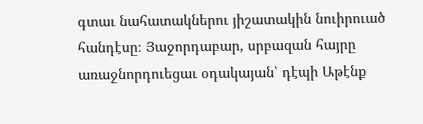գտաւ նահատակներու յիշատակին նուիրուած հանդէսը։ Յաջորդաբար, սրբազան հայրը առաջնորդուեցաւ օդակայան՝ դէպի Աթէնք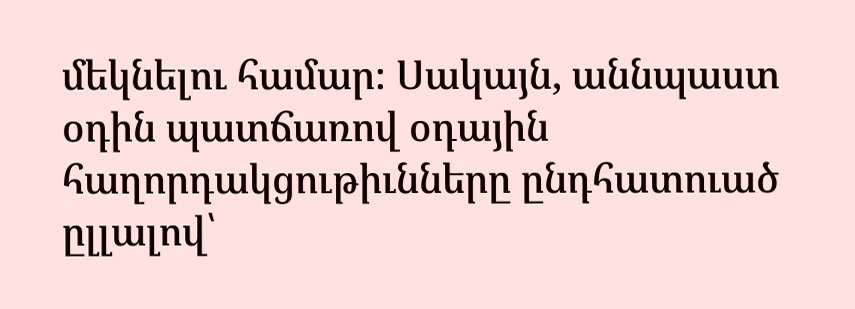մեկնելու համար։ Սակայն, աննպաստ օդին պատճառով օդային հաղորդակցութիւնները ընդհատուած ըլլալով՝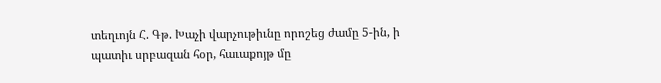տեղւոյն Հ. Գթ. Խաչի վարչութիւնը որոշեց ժամը 5-ին, ի պատիւ սրբազան հօր, հաւաքոյթ մը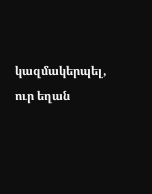կազմակերպել, ուր եղան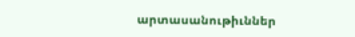արտասանութիւններ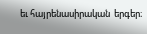եւ հայրենասիրական  երգեր։